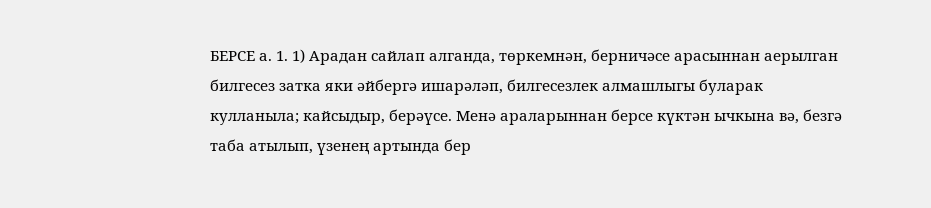БЕРСЕ а. 1. 1) Арадан сайлап алганда, төркемнән, берничәсе арасыннан аерылган билгесез затка яки әйбергә ишарәләп, билгесезлек алмашлыгы буларак кулланыла; кайсыдыр, берәүсе. Менә араларыннан берсе күктән ычкына вә, безгә таба атылып, үзенең артында бер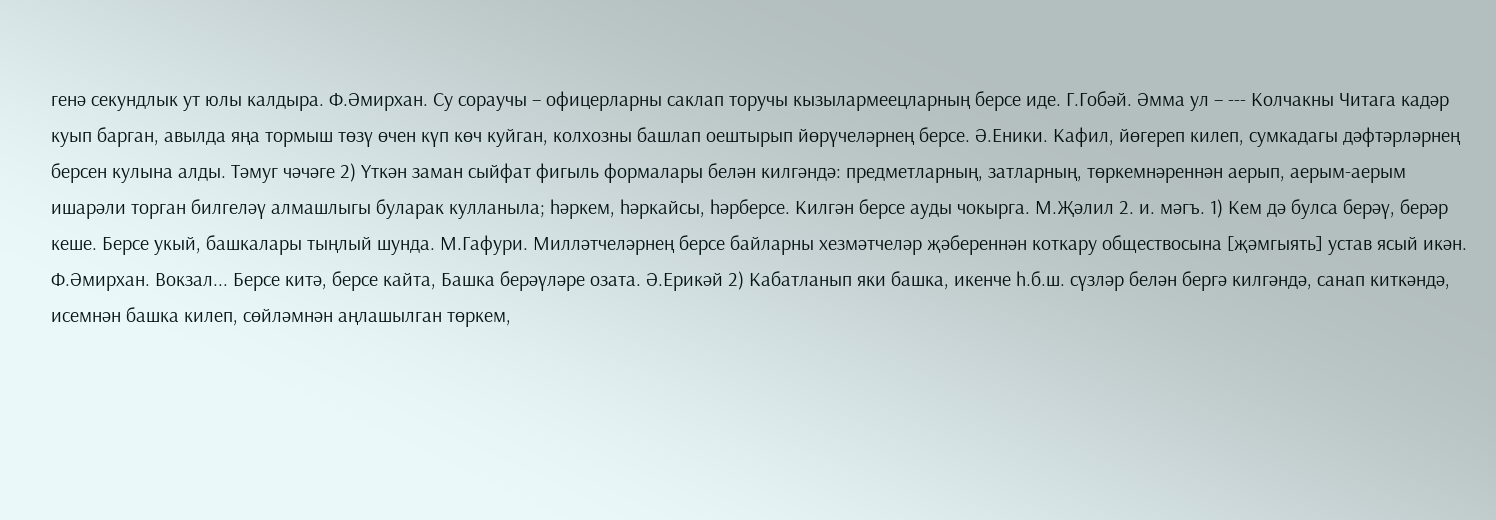генә секундлык ут юлы калдыра. Ф.Әмирхан. Су сораучы – офицерларны саклап торучы кызылармеецларның берсе иде. Г.Гобәй. Әмма ул – --- Колчакны Читага кадәр куып барган, авылда яңа тормыш төзү өчен күп көч куйган, колхозны башлап оештырып йөрүчеләрнең берсе. Ә.Еники. Кафил, йөгереп килеп, сумкадагы дәфтәрләрнең берсен кулына алды. Тәмуг чәчәге 2) Үткән заман сыйфат фигыль формалары белән килгәндә: предметларның, затларның, төркемнәреннән аерып, аерым-аерым ишарәли торган билгеләү алмашлыгы буларак кулланыла; һәркем, һәркайсы, һәрберсе. Килгән берсе ауды чокырга. М.Җәлил 2. и. мәгъ. 1) Кем дә булса берәү, берәр кеше. Берсе укый, башкалары тыңлый шунда. М.Гафури. Милләтчеләрнең берсе байларны хезмәтчеләр җәбереннән коткару обществосына [җәмгыять] устав ясый икән. Ф.Әмирхан. Вокзал... Берсе китә, берсе кайта, Башка берәүләре озата. Ә.Ерикәй 2) Кабатланып яки башка, икенче һ.б.ш. сүзләр белән бергә килгәндә, санап киткәндә, исемнән башка килеп, сөйләмнән аңлашылган төркем,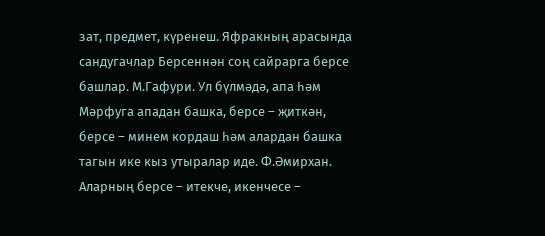зат, предмет, күренеш. Яфракның арасында сандугачлар Берсеннән соң сайрарга берсе башлар. М.Гафури. Ул бүлмәдә, апа һәм Мәрфуга ападан башка, берсе – җиткән, берсе – минем кордаш һәм алардан башка тагын ике кыз утыралар иде. Ф.Әмирхан. Аларның берсе – итекче, икенчесе –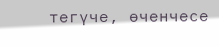тегүче, өченчесе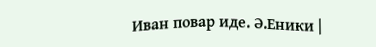Иван повар иде. Ә.Еники |